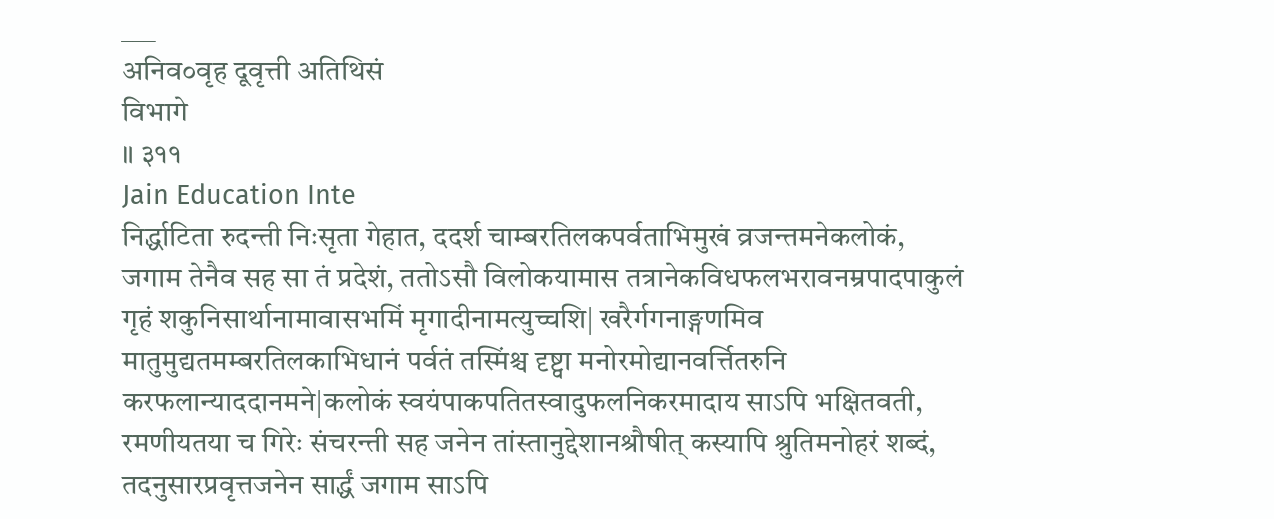___
अनिव०वृह दूवृत्ती अतिथिसं
विभागे
॥ ३११
Jain Education Inte
निर्द्धाटिता रुदन्ती निःसृता गेहात, ददर्श चाम्बरतिलकपर्वताभिमुखं व्रजन्तमनेकलोकं, जगाम तेनैव सह सा तं प्रदेशं, ततोऽसौ विलोकयामास तत्रानेकविधफलभरावनम्रपादपाकुलं गृहं शकुनिसार्थानामावासभमिं मृगादीनामत्युच्चशि| खरैर्गगनाङ्गणमिव मातुमुद्यतमम्बरतिलकाभिधानं पर्वतं तस्मिंश्च दृष्ट्वा मनोरमोद्यानवर्त्तितरुनि करफलान्याददानमने|कलोकं स्वयंपाकपतितस्वादुफलनिकरमादाय साऽपि भक्षितवती, रमणीयतया च गिरेः संचरन्ती सह जनेन तांस्तानुद्देशानश्रौषीत् कस्यापि श्रुतिमनोहरं शब्दं, तदनुसारप्रवृत्तजनेन सार्द्धं जगाम साऽपि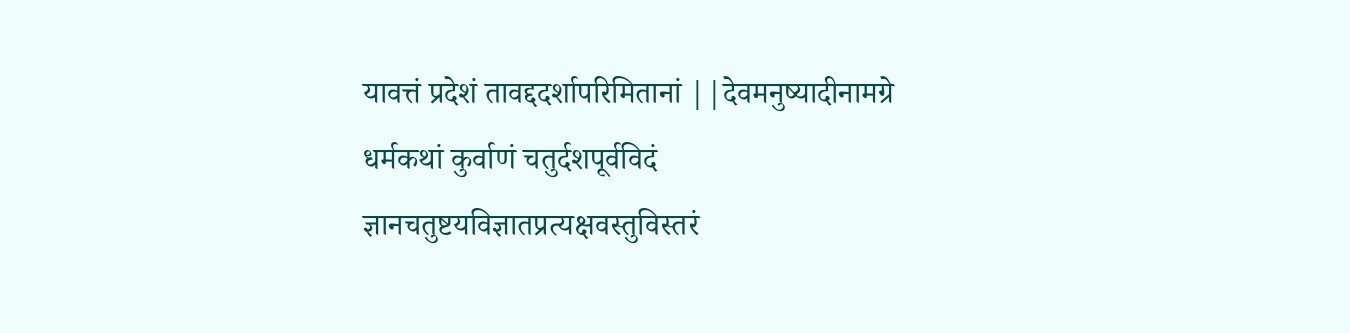यावत्तं प्रदेशं तावद्ददर्शापरिमितानां ||देवमनुष्यादीनामग्रे धर्मकथां कुर्वाणं चतुर्दशपूर्वविदं ज्ञानचतुष्टयविज्ञातप्रत्यक्षवस्तुविस्तरं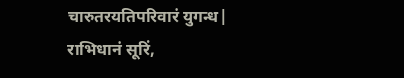चारुतरयतिपरिवारं युगन्ध| राभिधानं सूरिं,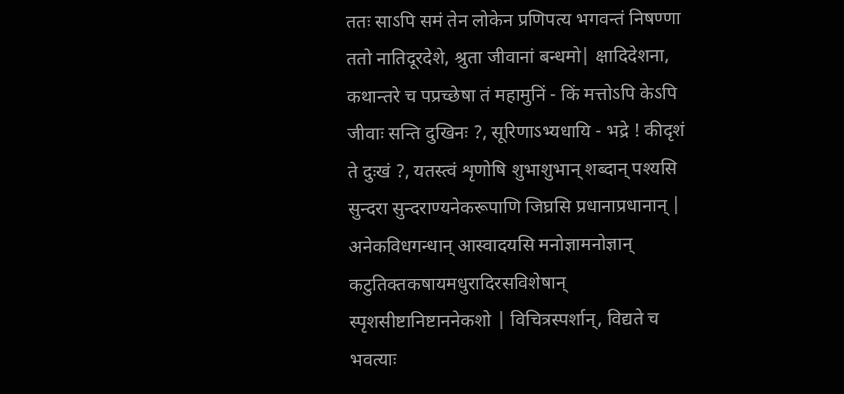ततः साऽपि समं तेन लोकेन प्रणिपत्य भगवन्तं निषण्णा ततो नातिदूरदेशे, श्रुता जीवानां बन्धमो| क्षादिदेशना, कथान्तरे च पप्रच्छेषा तं महामुनिं - किं मत्तोऽपि केऽपि जीवाः सन्ति दुखिनः ?, सूरिणाऽभ्यधायि - भद्रे ! कीदृशं ते दुःखं ?, यतस्त्वं शृणोषि शुभाशुभान् शब्दान् पश्यसि सुन्दरा सुन्दराण्यनेकरूपाणि जिघ्रसि प्रधानाप्रधानान् | अनेकविधगन्धान् आस्वादयसि मनोज्ञामनोज्ञान् कटुतिक्तकषायमधुरादिरसविशेषान् स्पृशसीष्टानिष्टाननेकशो | विचित्रस्पर्शान्, विद्यते च भवत्याः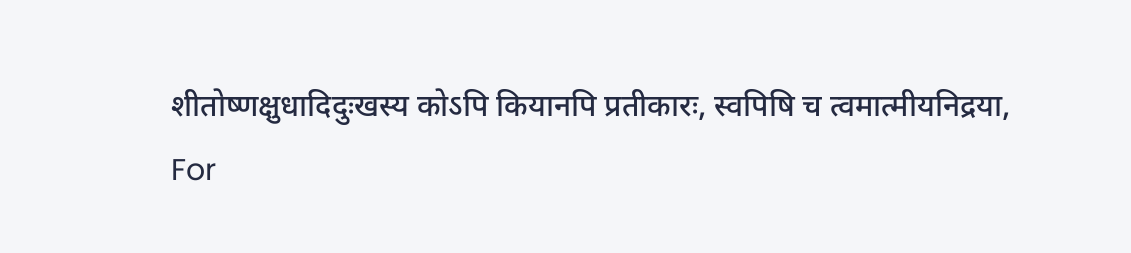शीतोष्णक्षुधादिदुःखस्य कोऽपि कियानपि प्रतीकारः, स्वपिषि च त्वमात्मीयनिद्रया,
For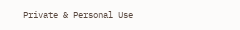Private & Personal Use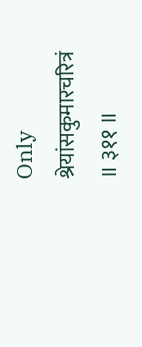Only
श्रेयांसकुमारचरित्रं
॥ ३११ ॥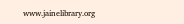www.jainelibrary.org